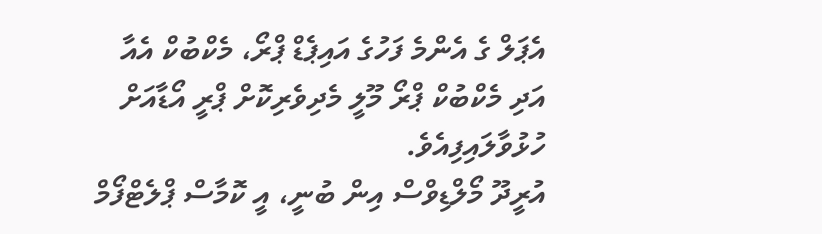އެޕަލް ގެ އެންމެ ފަހުގެ އައިޕެޑް ޕްރޯ، މެކްބުކް އެއާ އަދި މެކްބުކް ޕްރޯ މޫލީ މެދިވެރިކޮށް ޕްރީ އޯޑާއަށް ހުޅުވާލައިފިއެވެ.
އުރީދޫ މޯލްޑިވްސް އިން ބުނީ، އީ ކޮމާސް ޕްލެޓްފޯމް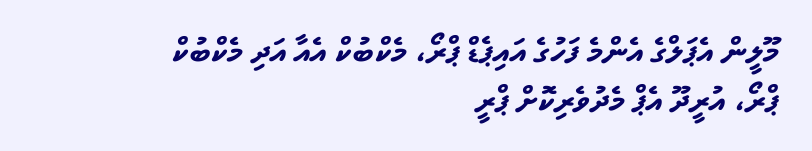މޫލީން އެޕަލްގެ އެންމެ ފަހުގެ އައިޕެޑް ޕްރޯ، މެކްބުކް އެއާ އަދި މެކްބުކް ޕްރޯ، އުރީދޫ އެޕް މެދުވެރިކޮށް ޕްރީ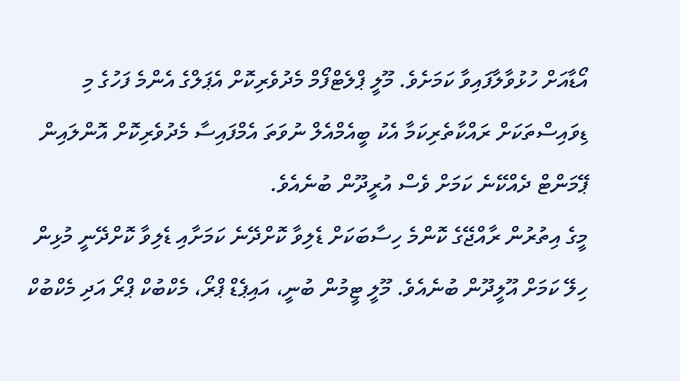އޯޑާއަށް ހުޅުވާލާފައިވާ ކަމަށެވެ. މޫލީ ޕްލެޓްފޯމް މެދުވެރިކޮށް އެޕަލްގެ އެންމެ ފަހުގެ މި ޑިވައިސްތަކަށް ރައްކާތެރިކަމާ އެކު ބީއެމްއެލް ނުވަތަ އެމްފައިސާ މެދުވެރިކޮށް އޮންލައިން ޕޭމަންޓް ދެއްކޭނެ ކަމަށް ވެސް އުރީދޫން ބުނެއެވެ.
މީގެ އިތުރުން ރާއްޖޭގެ ކޮންމެ ހިސާބަކަށް ޑެލިވާ ކޮށްދޭނެ ކަމަށާއި ޑެލިވާ ކޮށްދޭނީ މުޅިން ހިލޭ ކަމަށް އޫލީދޫން ބުނެއެވެ. މޫލީ ޓީމުން ބުނީ، އައިޕެޑް ޕްރޯ، މެކްބުކް ޕްރޯ އަދި މެކްބުކް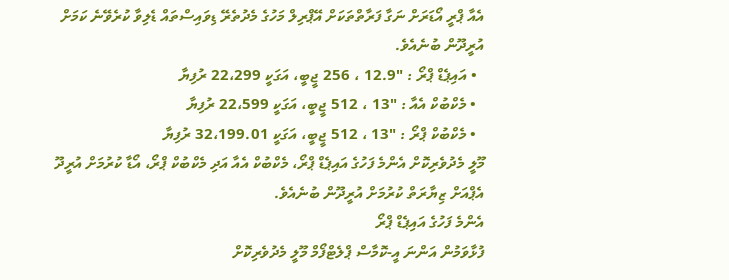އެއާ ޕްރީ އޯޑަރަށް ނަގާ ފަރާތްތަކަށް އޭޕްރިލް މަހުގެ މެދުތެރޭ ޑިވައިސްތައް ޑެލިވާ ކުރެވޭނެ ކަމަށް އުރީދޫން ބުނެއެވެ.
  • އައިޕެޑް ޕްރޯ : "12.9 ، 256 ޖީބީ، އަގަކީ 22،299 ރުފިޔާ
  • މެކްބުކް އެއާ : "13 ، 512 ޖީބީ، އަގަކީ 22،599 ރުފިޔާ
  • މެކްބުކް ޕްރޯ : "13 ، 512 ޖީބީ، އަގަކީ 32،199.01 ރުފިޔާ
މޫލީ މެދުވެރިކޮށް އެންމެ ފަހުގެ އައިޕެޑް ޕްރޯ، މެކްބުކް އެއާ އަދި މެކްބުކް ޕްރޯ، އޯޑާ ކުރުމަށް އުރީދޫ އެޕްއަށް ޒިޔާރަތް ކުރުމަށް އުރީދޫން ބުނެއެވެ.
އެންމެ ފަހުގެ އައިޕެޑް ޕްރޯ
ފުޅާވަމުން އަންނަ އީ-ކޮމާސް ޕްލެޓްފޯމް މޫލީ މެދުވެރިކޮށް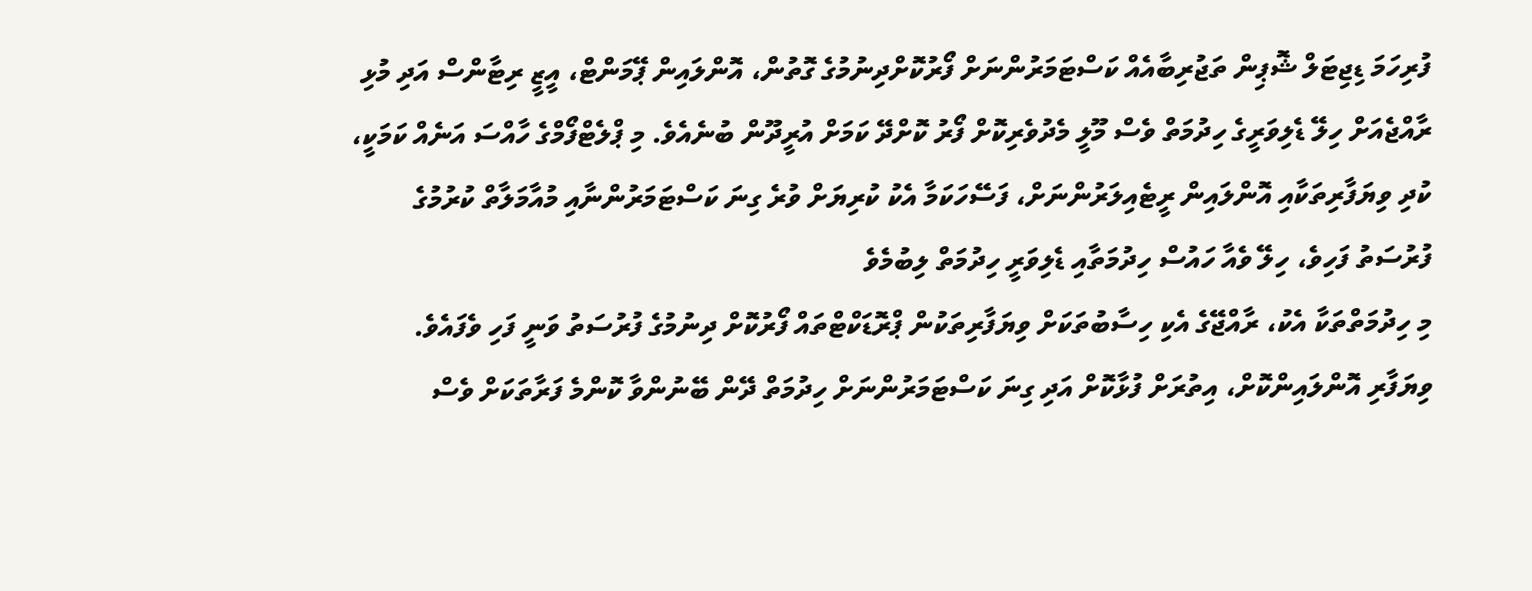ފުރިހަމަ ޑިޖިޓަލް ޝޮޕިން ތަޖުރިބާއެއް ކަސްޓަމަރުންނަށް ފޯރުކޮށްދިނުމުގެ ގޮތުން، އޮންލައިން ޕޭމަންޓް، އީޒީ ރިޓާންސް އަދި މުޅި ރާއްޖެއަށް ހިލޭ ޑެލިވަރީގެ ހިދުމަތް ވެސް މޫލީ މެދުވެރިކޮށް ފޯރު ކޮށްދޭ ކަމަށް އުރީދޫން ބުނެއެވެ. މި ޕްލެޓްފޯމްގެ ހާއްސަ އަނެއް ކަމަކީ، ކުދި ވިޔަފާރިތަކާއި އޮންލައިން ރީޓެއިލަރުންނަށް، ފަސޭހަކަމާ އެކު ކުރިޔަށް ވުރެ ގިނަ ކަސްޓަމަރުންނާއި މުއާމަލާތް ކުރުމުގެ ފުރުސަތު ފަހިވެ، ހިލޭ ވެއާ ހައުސް ހިދުމަތާއި ޑެލިވަރީ ހިދުމަތް ލިބުމެވެ
މި ހިދުމަތްތަކާ އެކު، ރާއްޖޭގެ އެކި ހިސާބުތަކަށް ވިޔަފާރިތަކުން ޕްރޮޑަކްޓްތައް ފޯރުކޮށް ދިނުމުގެ ފުރުސަތު ވަނީ ފަހި ވެފައެވެ. ވިޔަފާރި އޮންލައިންކޮށް، އިތުރަށް ފުޅާކޮށް އަދި ގިނަ ކަސްޓަމަރުންނަށް ހިދުމަތް ދޭން ބޭނުންވާ ކޮންމެ ފަރާތަކަށް ވެސް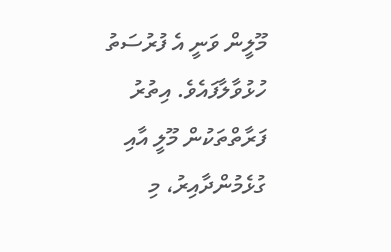މޫލީން ވަނީ އެ ފުރުސަތު ހުޅުވާލާފައެވެ. އިތުރު ފަރާތްތަކުން މޫލީ އާއި ގުޅެމުންދާއިރު، މި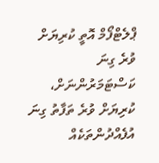ޕްލެޓްފޯމް އޮތީ ކުރިޔަށް ވުރެ ގިނަ ކަސްޓަމަރުންނަށް، ކުރިޔަށް ވުރެ ތަފާތު ގިނަ އުފެއްދުންތަކެއް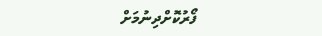ފޯރުކޮށްދިނުމަށް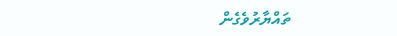ތައްޔާރުވެގެން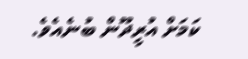ކަމަށް އުރީދޫން ބުނެއެވެ.